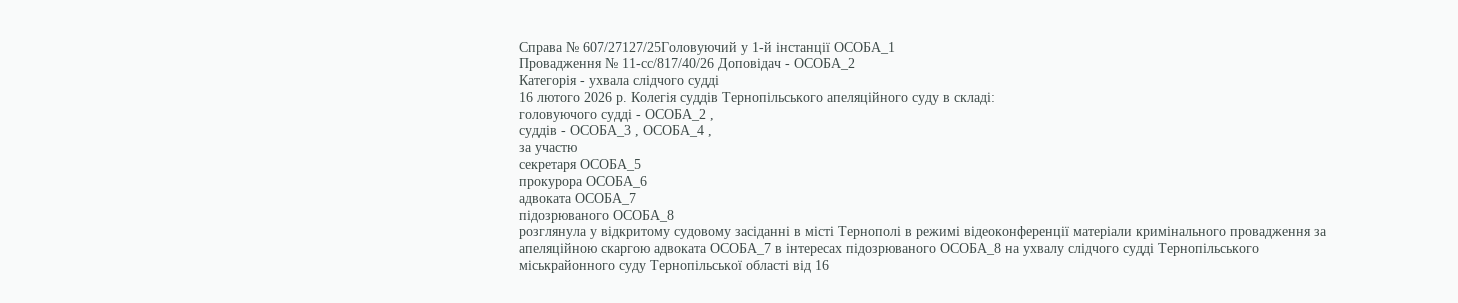Справа № 607/27127/25Головуючий у 1-й інстанції ОСОБА_1
Провадження № 11-сс/817/40/26 Доповідач - ОСОБА_2
Категорія - ухвала слідчого судді
16 лютого 2026 р. Колегія суддів Тернопільського апеляційного суду в складі:
головуючого судді - ОСОБА_2 ,
суддів - ОСОБА_3 , ОСОБА_4 ,
за участю
секретаря ОСОБА_5
прокурора ОСОБА_6
адвоката ОСОБА_7
підозрюваного ОСОБА_8
розглянула у відкритому судовому засіданні в місті Тернополі в режимі відеоконференції матеріали кримінального провадження за апеляційною скаргою адвоката ОСОБА_7 в інтересах підозрюваного ОСОБА_8 на ухвалу слідчого судді Тернопільського міськрайонного суду Тернопільської області від 16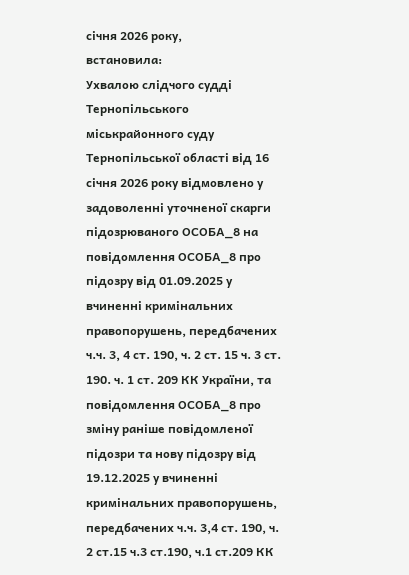січня 2026 року,
встановила:
Ухвалою слідчого судді Тернопільського міськрайонного суду Тернопільської області від 16 січня 2026 року відмовлено у задоволенні уточненої скарги підозрюваного ОСОБА_8 на повідомлення ОСОБА_8 про підозру від 01.09.2025 у вчиненні кримінальних правопорушень, передбачених ч.ч. 3, 4 ст. 190, ч. 2 ст. 15 ч. 3 ст. 190. ч. 1 ст. 209 КК України, та повідомлення ОСОБА_8 про зміну раніше повідомленої підозри та нову підозру від 19.12.2025 у вчиненні кримінальних правопорушень, передбачених ч.ч. 3,4 ст. 190, ч. 2 ст.15 ч.3 ст.190, ч.1 ст.209 КК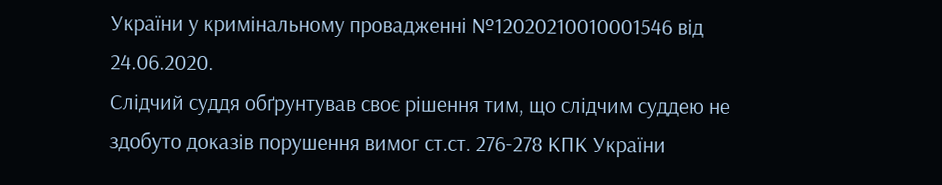України у кримінальному провадженні №12020210010001546 від 24.06.2020.
Слідчий суддя обґрунтував своє рішення тим, що слідчим суддею не здобуто доказів порушення вимог ст.ст. 276-278 КПК України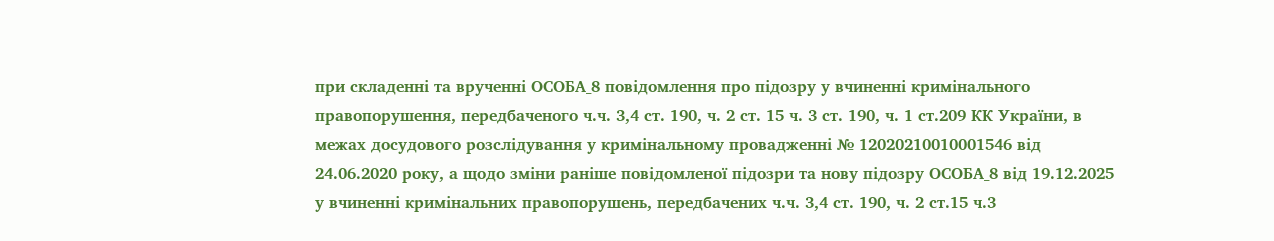при складенні та врученні ОСОБА_8 повідомлення про підозру у вчиненні кримінального правопорушення, передбаченого ч.ч. 3,4 ст. 190, ч. 2 ст. 15 ч. 3 ст. 190, ч. 1 ст.209 КК України, в межах досудового розслідування у кримінальному провадженні № 12020210010001546 від 24.06.2020 року, а щодо зміни раніше повідомленої підозри та нову підозру ОСОБА_8 від 19.12.2025 у вчиненні кримінальних правопорушень, передбачених ч.ч. 3,4 ст. 190, ч. 2 ст.15 ч.3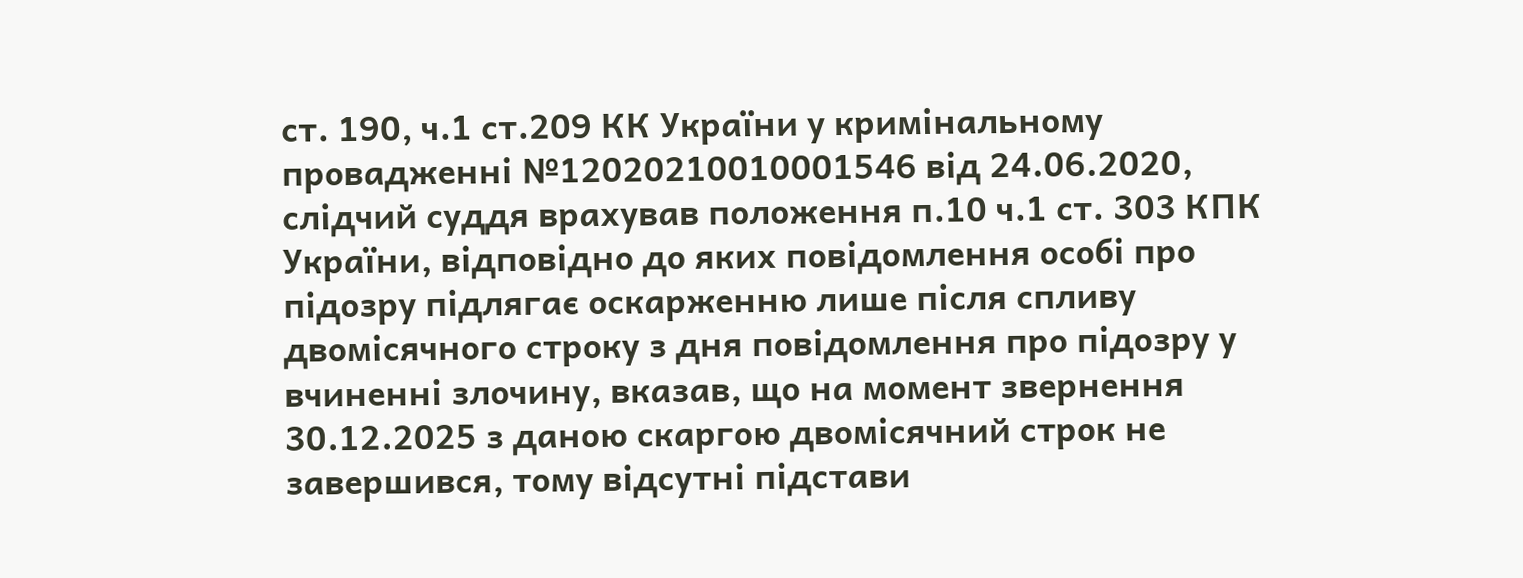ст. 190, ч.1 ст.209 КК України у кримінальному провадженні №12020210010001546 від 24.06.2020, слідчий суддя врахував положення п.10 ч.1 ст. 303 КПК України, відповідно до яких повідомлення особі про підозру підлягає оскарженню лише після спливу двомісячного строку з дня повідомлення про підозру у вчиненні злочину, вказав, що на момент звернення 30.12.2025 з даною скаргою двомісячний строк не завершився, тому відсутні підстави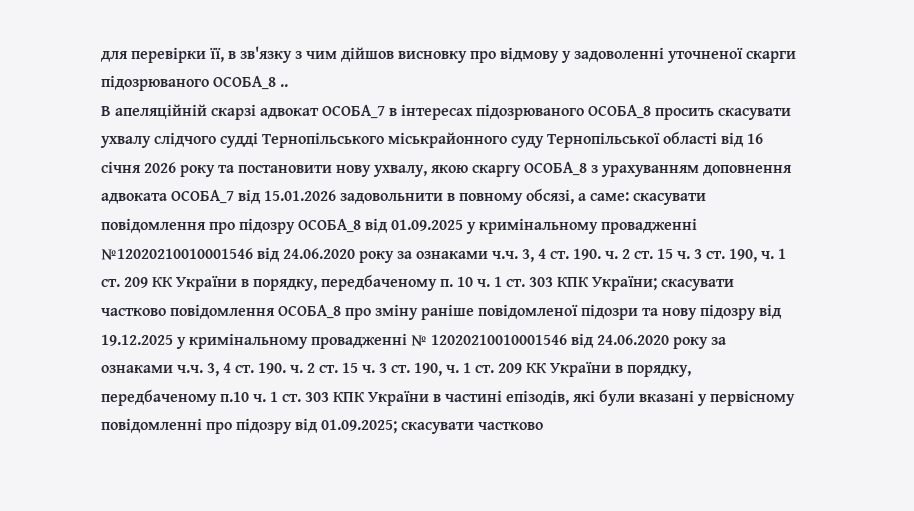для перевірки її, в зв'язку з чим дійшов висновку про відмову у задоволенні уточненої скарги підозрюваного ОСОБА_8 ..
В апеляційній скарзі адвокат ОСОБА_7 в інтересах підозрюваного ОСОБА_8 просить скасувати ухвалу слідчого судді Тернопільського міськрайонного суду Тернопільської області від 16 січня 2026 року та постановити нову ухвалу, якою скаргу ОСОБА_8 з урахуванням доповнення адвоката ОСОБА_7 від 15.01.2026 задовольнити в повному обсязі, а саме: скасувати повідомлення про підозру ОСОБА_8 від 01.09.2025 у кримінальному провадженні №12020210010001546 від 24.06.2020 року за ознаками ч.ч. 3, 4 ст. 190. ч. 2 ст. 15 ч. 3 ст. 190, ч. 1 ст. 209 КК України в порядку, передбаченому п. 10 ч. 1 ст. 303 КПК України; скасувати частково повідомлення ОСОБА_8 про зміну раніше повідомленої підозри та нову підозру від 19.12.2025 у кримінальному провадженні № 12020210010001546 від 24.06.2020 року за ознаками ч.ч. 3, 4 ст. 190. ч. 2 ст. 15 ч. 3 ст. 190, ч. 1 ст. 209 КК України в порядку, передбаченому п.10 ч. 1 ст. 303 КПК України в частині епізодів, які були вказані у первісному повідомленні про підозру від 01.09.2025; скасувати частково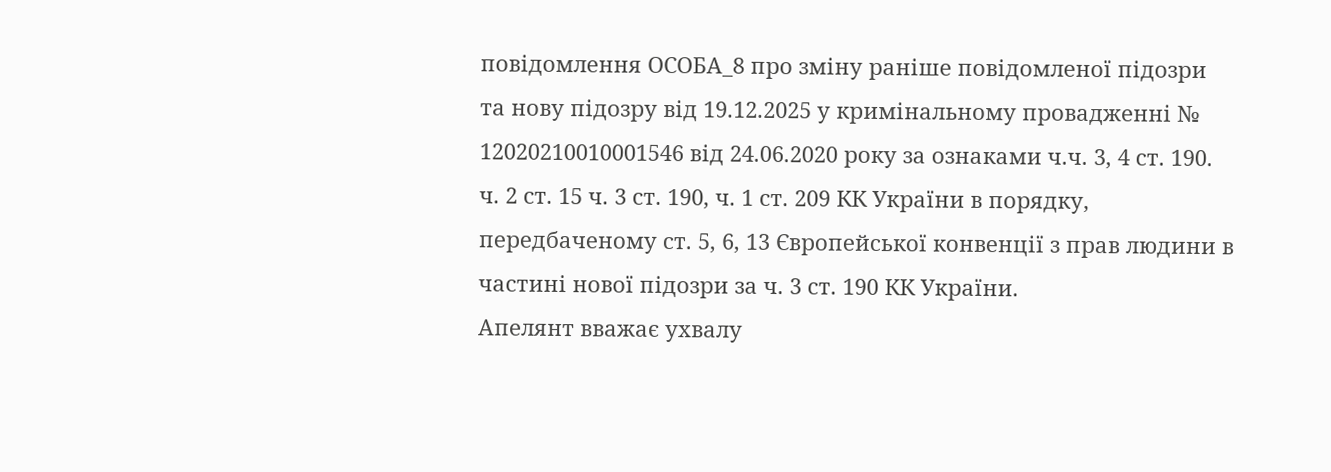повідомлення ОСОБА_8 про зміну раніше повідомленої підозри та нову підозру від 19.12.2025 у кримінальному провадженні № 12020210010001546 від 24.06.2020 року за ознаками ч.ч. 3, 4 ст. 190. ч. 2 ст. 15 ч. 3 ст. 190, ч. 1 ст. 209 КК України в порядку, передбаченому ст. 5, 6, 13 Європейської конвенції з прав людини в частині нової підозри за ч. 3 ст. 190 КК України.
Апелянт вважає ухвалу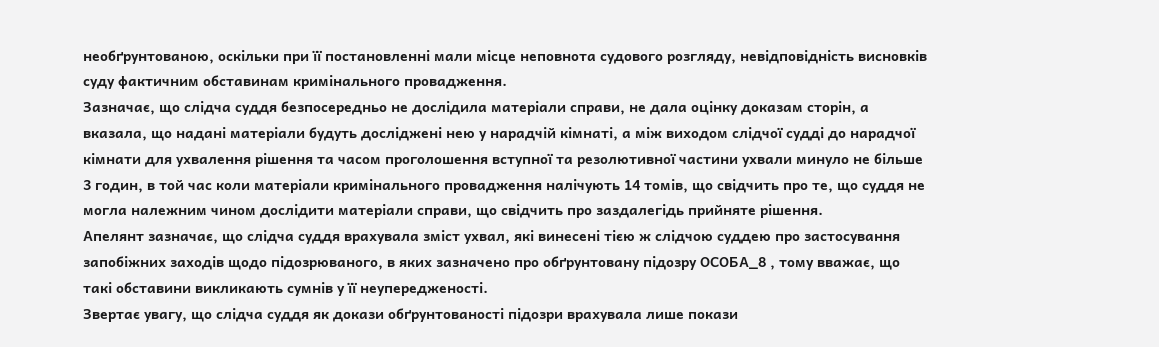необґрунтованою, оскільки при її постановленні мали місце неповнота судового розгляду, невідповідність висновків суду фактичним обставинам кримінального провадження.
Зазначає, що слідча суддя безпосередньо не дослідила матеріали справи, не дала оцінку доказам сторін, а вказала, що надані матеріали будуть досліджені нею у нарадчій кімнаті, а між виходом слідчої судді до нарадчої кімнати для ухвалення рішення та часом проголошення вступної та резолютивної частини ухвали минуло не більше 3 годин, в той час коли матеріали кримінального провадження налічують 14 томів, що свідчить про те, що суддя не могла належним чином дослідити матеріали справи, що свідчить про заздалегідь прийняте рішення.
Апелянт зазначає, що слідча суддя врахувала зміст ухвал, які винесені тією ж слідчою суддею про застосування запобіжних заходів щодо підозрюваного, в яких зазначено про обґрунтовану підозру ОСОБА_8 , тому вважає, що такі обставини викликають сумнів у її неупередженості.
Звертає увагу, що слідча суддя як докази обґрунтованості підозри врахувала лише покази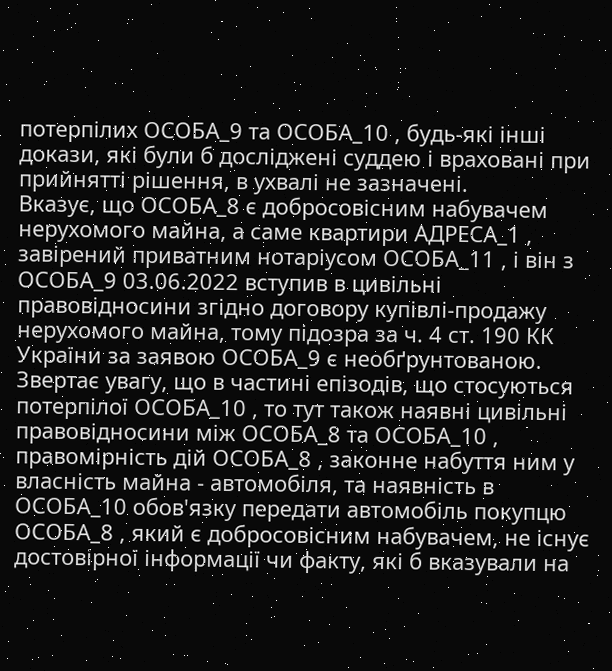потерпілих ОСОБА_9 та ОСОБА_10 , будь-які інші докази, які були б досліджені суддею і враховані при прийнятті рішення, в ухвалі не зазначені.
Вказує, що ОСОБА_8 є добросовісним набувачем нерухомого майна, а саме квартири АДРЕСА_1 , завірений приватним нотаріусом ОСОБА_11 , і він з ОСОБА_9 03.06.2022 вступив в цивільні правовідносини згідно договору купівлі-продажу нерухомого майна, тому підозра за ч. 4 ст. 190 КК України за заявою ОСОБА_9 є необґрунтованою.
Звертає увагу, що в частині епізодів, що стосуються потерпілої ОСОБА_10 , то тут також наявні цивільні правовідносини між ОСОБА_8 та ОСОБА_10 , правомірність дій ОСОБА_8 , законне набуття ним у власність майна - автомобіля, та наявність в ОСОБА_10 обов'язку передати автомобіль покупцю ОСОБА_8 , який є добросовісним набувачем, не існує достовірної інформації чи факту, які б вказували на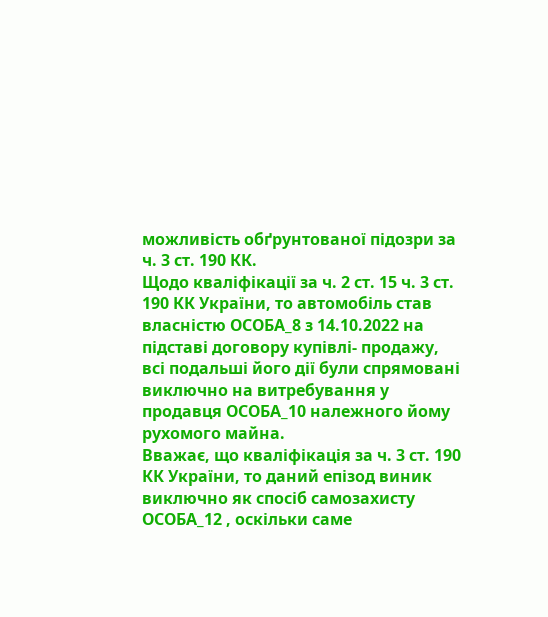можливість обґрунтованої підозри за ч. 3 ст. 190 КК.
Щодо кваліфікації за ч. 2 ст. 15 ч. 3 ст. 190 КК України, то автомобіль став власністю ОСОБА_8 з 14.10.2022 на підставі договору купівлі- продажу, всі подальші його дії були спрямовані виключно на витребування у продавця ОСОБА_10 належного йому рухомого майна.
Вважає, що кваліфікація за ч. 3 ст. 190 КК України, то даний епізод виник виключно як спосіб самозахисту ОСОБА_12 , оскільки саме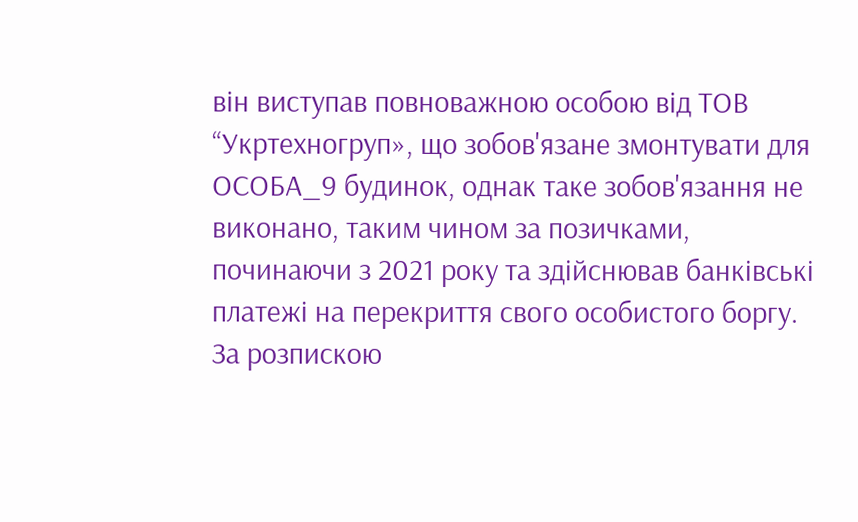він виступав повноважною особою від ТОВ “Укртехногруп», що зобов'язане змонтувати для ОСОБА_9 будинок, однак таке зобов'язання не виконано, таким чином за позичками, починаючи з 2021 року та здійснював банківські платежі на перекриття свого особистого боргу. За розпискою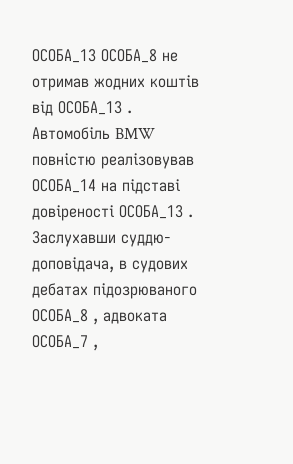ОСОБА_13 ОСОБА_8 не отримав жодних коштів від ОСОБА_13 . Автомобіль BMW повністю реалізовував ОСОБА_14 на підставі довіреності ОСОБА_13 .
Заслухавши суддю-доповідача, в судових дебатах підозрюваного ОСОБА_8 , адвоката ОСОБА_7 ,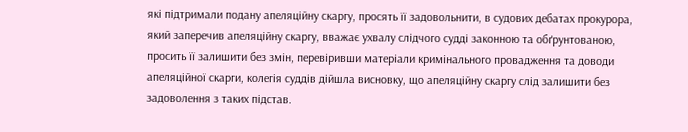які підтримали подану апеляційну скаргу, просять її задовольнити, в судових дебатах прокурора, який заперечив апеляційну скаргу, вважає ухвалу слідчого судді законною та обґрунтованою, просить її залишити без змін, перевіривши матеріали кримінального провадження та доводи апеляційної скарги, колегія суддів дійшла висновку, що апеляційну скаргу слід залишити без задоволення з таких підстав.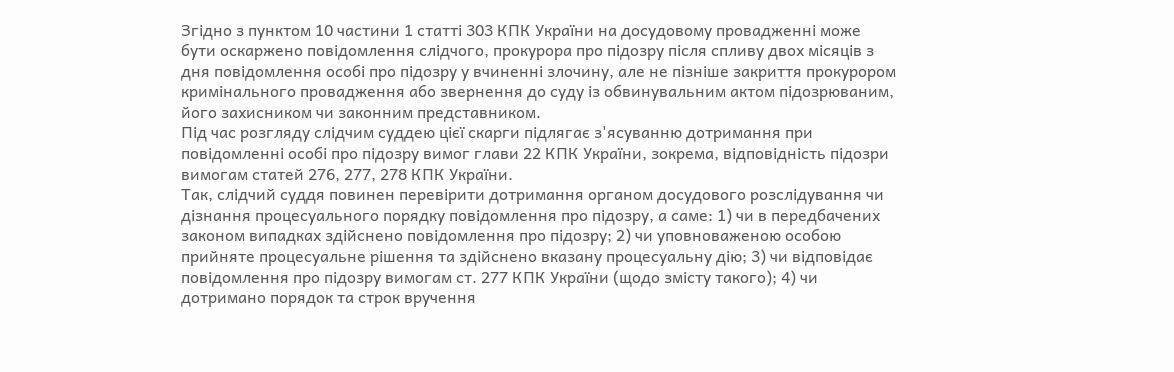Згідно з пунктом 10 частини 1 статті 303 КПК України на досудовому провадженні може бути оскаржено повідомлення слідчого, прокурора про підозру після спливу двох місяців з дня повідомлення особі про підозру у вчиненні злочину, але не пізніше закриття прокурором кримінального провадження або звернення до суду із обвинувальним актом підозрюваним, його захисником чи законним представником.
Під час розгляду слідчим суддею цієї скарги підлягає з'ясуванню дотримання при повідомленні особі про підозру вимог глави 22 КПК України, зокрема, відповідність підозри вимогам статей 276, 277, 278 КПК України.
Так, слідчий суддя повинен перевірити дотримання органом досудового розслідування чи дізнання процесуального порядку повідомлення про підозру, а саме: 1) чи в передбачених законом випадках здійснено повідомлення про підозру; 2) чи уповноваженою особою прийняте процесуальне рішення та здійснено вказану процесуальну дію; 3) чи відповідає повідомлення про підозру вимогам ст. 277 КПК України (щодо змісту такого); 4) чи дотримано порядок та строк вручення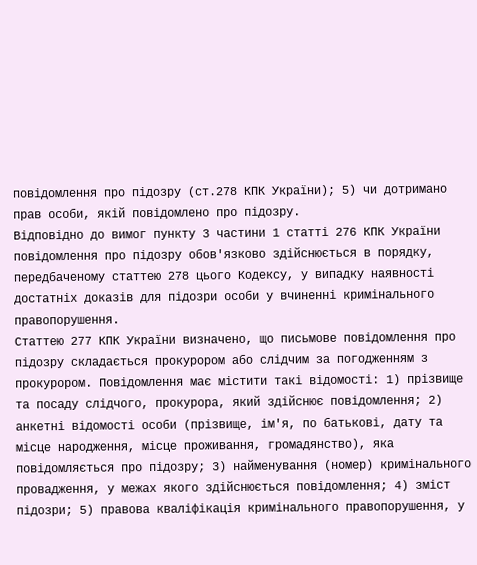повідомлення про підозру (ст.278 КПК України); 5) чи дотримано прав особи, якій повідомлено про підозру.
Відповідно до вимог пункту 3 частини 1 статті 276 КПК України повідомлення про підозру обов'язково здійснюється в порядку, передбаченому статтею 278 цього Кодексу, у випадку наявності достатніх доказів для підозри особи у вчиненні кримінального правопорушення.
Статтею 277 КПК України визначено, що письмове повідомлення про підозру складається прокурором або слідчим за погодженням з прокурором. Повідомлення має містити такі відомості: 1) прізвище та посаду слідчого, прокурора, який здійснює повідомлення; 2) анкетні відомості особи (прізвище, ім'я, по батькові, дату та місце народження, місце проживання, громадянство), яка повідомляється про підозру; 3) найменування (номер) кримінального провадження, у межах якого здійснюється повідомлення; 4) зміст підозри; 5) правова кваліфікація кримінального правопорушення, у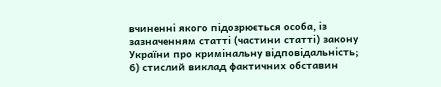вчиненні якого підозрюється особа, із зазначенням статті (частини статті) закону України про кримінальну відповідальність; 6) стислий виклад фактичних обставин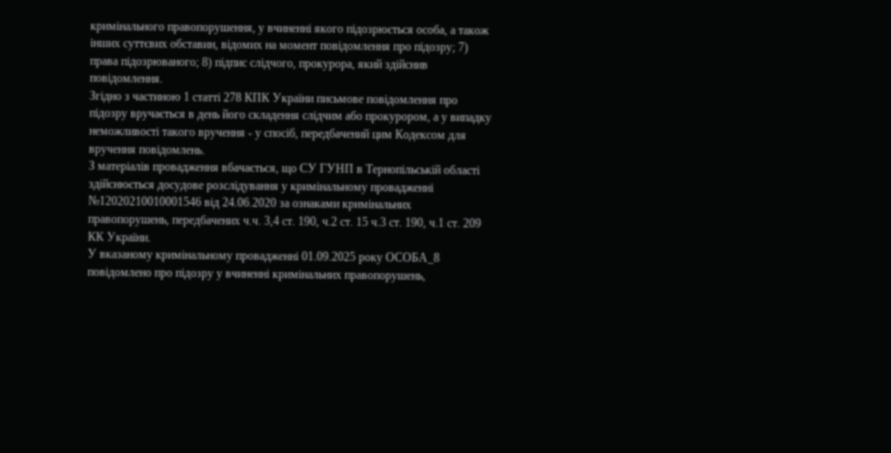кримінального правопорушення, у вчиненні якого підозрюється особа, а також інших суттєвих обставин, відомих на момент повідомлення про підозру; 7) права підозрюваного; 8) підпис слідчого, прокурора, який здійснив повідомлення.
Згідно з частиною 1 статті 278 КПК України письмове повідомлення про підозру вручається в день його складення слідчим або прокурором, а у випадку неможливості такого вручення - у спосіб, передбачений цим Кодексом для вручення повідомлень.
З матеріалів провадження вбачається, що СУ ГУНП в Тернопільській області здійснюється досудове розслідування у кримінальному провадженні №12020210010001546 від 24.06.2020 за ознаками кримінальних правопорушень, передбачених ч.ч. 3,4 ст. 190, ч.2 ст. 15 ч.3 ст. 190, ч.1 ст. 209 КК України.
У вказаному кримінальному провадженні 01.09.2025 року ОСОБА_8 повідомлено про підозру у вчиненні кримінальних правопорушень,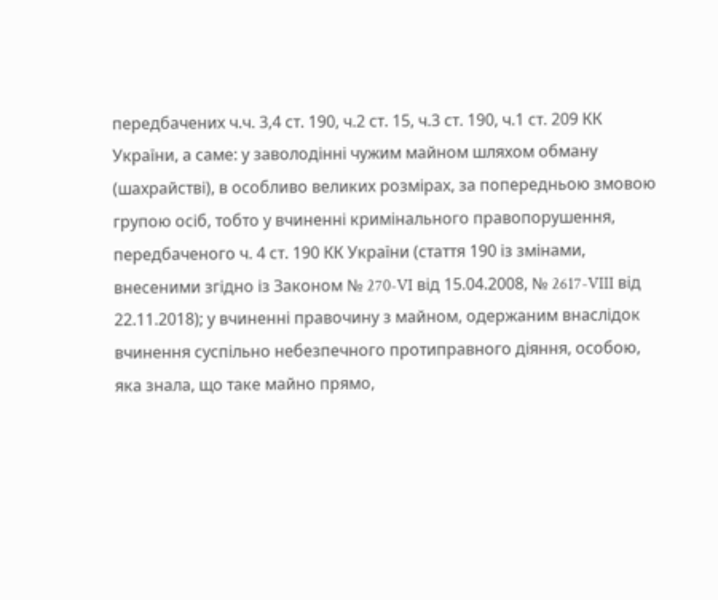передбачених ч.ч. 3,4 ст. 190, ч.2 ст. 15, ч.3 ст. 190, ч.1 ст. 209 КК України, а саме: у заволодінні чужим майном шляхом обману (шахрайстві), в особливо великих розмірах, за попередньою змовою групою осіб, тобто у вчиненні кримінального правопорушення, передбаченого ч. 4 ст. 190 КК України (стаття 190 із змінами, внесеними згідно із Законом № 270-VI від 15.04.2008, № 2617-VIII від 22.11.2018); у вчиненні правочину з майном, одержаним внаслідок вчинення суспільно небезпечного протиправного діяння, особою, яка знала, що таке майно прямо,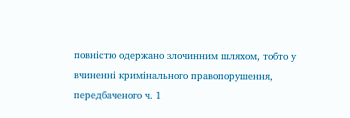повністю одержано злочинним шляхом, тобто у вчиненні кримінального правопорушення, передбаченого ч. 1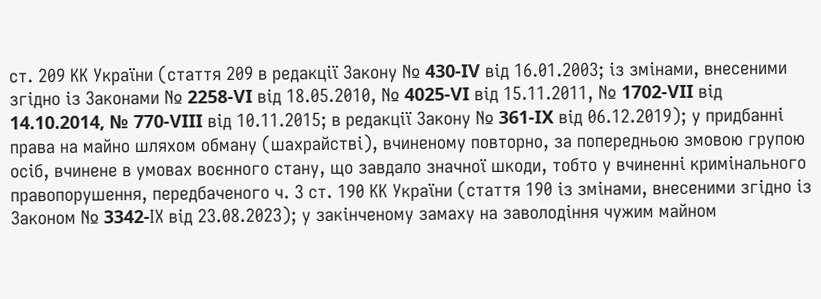ст. 209 КК України (стаття 209 в редакції Закону № 430-IV від 16.01.2003; із змінами, внесеними згідно із Законами № 2258-VI від 18.05.2010, № 4025-VI від 15.11.2011, № 1702-VII від 14.10.2014, № 770-VIII від 10.11.2015; в редакції Закону № 361-IX від 06.12.2019); у придбанні права на майно шляхом обману (шахрайстві), вчиненому повторно, за попередньою змовою групою осіб, вчинене в умовах воєнного стану, що завдало значної шкоди, тобто у вчиненні кримінального правопорушення, передбаченого ч. 3 ст. 190 КК України (стаття 190 із змінами, внесеними згідно із Законом № 3342-IХ від 23.08.2023); у закінченому замаху на заволодіння чужим майном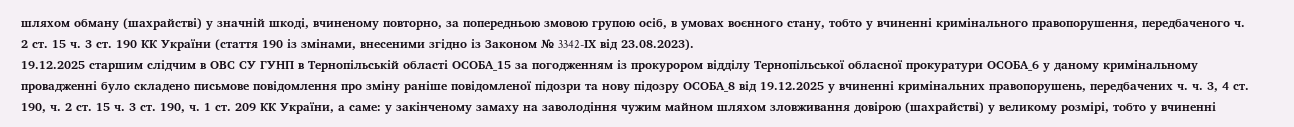шляхом обману (шахрайстві) у значній шкоді, вчиненому повторно, за попередньою змовою групою осіб, в умовах воєнного стану, тобто у вчиненні кримінального правопорушення, передбаченого ч. 2 ст. 15 ч. 3 ст. 190 КК України (стаття 190 із змінами, внесеними згідно із Законом № 3342-IХ від 23.08.2023).
19.12.2025 старшим слідчим в ОВС СУ ГУНП в Тернопільській області ОСОБА_15 за погодженням із прокурором відділу Тернопільської обласної прокуратури ОСОБА_6 у даному кримінальному провадженні було складено письмове повідомлення про зміну раніше повідомленої підозри та нову підозру ОСОБА_8 від 19.12.2025 у вчиненні кримінальних правопорушень, передбачених ч. ч. 3, 4 ст. 190, ч. 2 ст. 15 ч. 3 ст. 190, ч. 1 ст. 209 КК України, а саме: у закінченому замаху на заволодіння чужим майном шляхом зловживання довірою (шахрайстві) у великому розмірі, тобто у вчиненні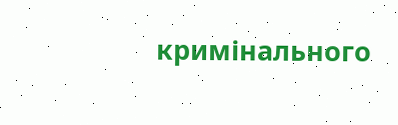кримінального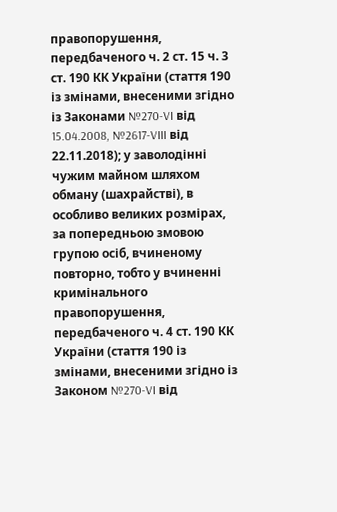правопорушення, передбаченого ч. 2 ст. 15 ч. 3 ст. 190 КК України (стаття 190 із змінами, внесеними згідно із Законами №270-VI від 15.04.2008, №2617-VIII від 22.11.2018); у заволодінні чужим майном шляхом обману (шахрайстві), в особливо великих розмірах, за попередньою змовою групою осіб, вчиненому повторно, тобто у вчиненні кримінального правопорушення, передбаченого ч. 4 ст. 190 КК України (стаття 190 із змінами, внесеними згідно із Законом №270-VI від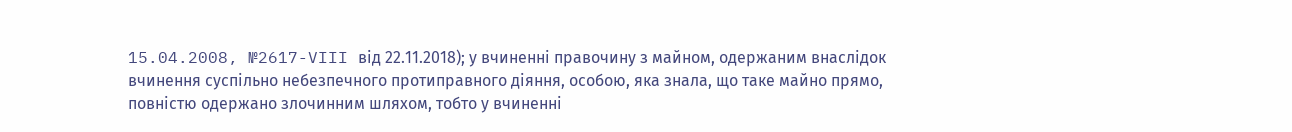15.04.2008, №2617-VIII від 22.11.2018); у вчиненні правочину з майном, одержаним внаслідок вчинення суспільно небезпечного протиправного діяння, особою, яка знала, що таке майно прямо, повністю одержано злочинним шляхом, тобто у вчиненні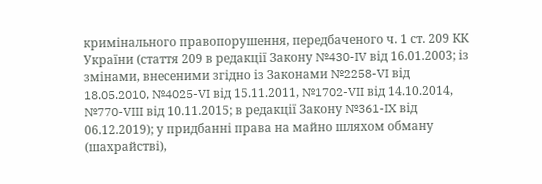кримінального правопорушення, передбаченого ч. 1 ст. 209 КК України (стаття 209 в редакції Закону №430-IV від 16.01.2003; із змінами, внесеними згідно із Законами №2258-VI від 18.05.2010, №4025-VI від 15.11.2011, №1702-VII від 14.10.2014, №770-VIII від 10.11.2015; в редакції Закону №361-IX від 06.12.2019); у придбанні права на майно шляхом обману (шахрайстві),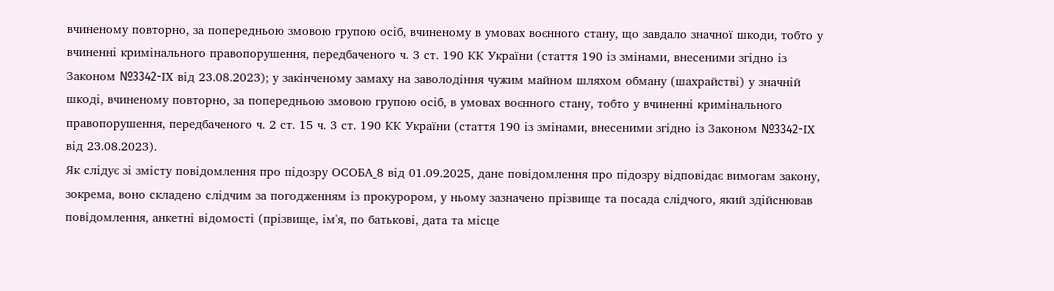вчиненому повторно, за попередньою змовою групою осіб, вчиненому в умовах воєнного стану, що завдало значної шкоди, тобто у вчиненні кримінального правопорушення, передбаченого ч. 3 ст. 190 КК України (стаття 190 із змінами, внесеними згідно із Законом №3342-IХ від 23.08.2023); у закінченому замаху на заволодіння чужим майном шляхом обману (шахрайстві) у значній шкоді, вчиненому повторно, за попередньою змовою групою осіб, в умовах воєнного стану, тобто у вчиненні кримінального правопорушення, передбаченого ч. 2 ст. 15 ч. 3 ст. 190 КК України (стаття 190 із змінами, внесеними згідно із Законом №3342-IХ від 23.08.2023).
Як слідує зі змісту повідомлення про підозру ОСОБА_8 від 01.09.2025, дане повідомлення про підозру відповідає вимогам закону, зокрема, воно складено слідчим за погодженням із прокурором, у ньому зазначено прізвище та посада слідчого, який здійснював повідомлення, анкетні відомості (прізвище, ім'я, по батькові, дата та місце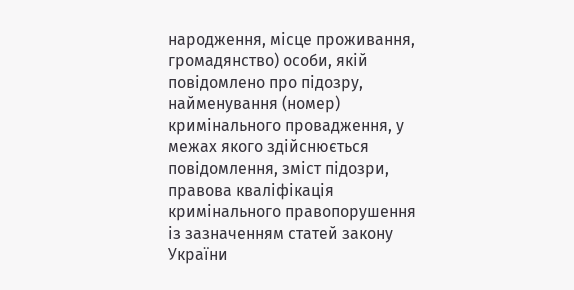народження, місце проживання, громадянство) особи, якій повідомлено про підозру, найменування (номер) кримінального провадження, у межах якого здійснюється повідомлення, зміст підозри, правова кваліфікація кримінального правопорушення із зазначенням статей закону України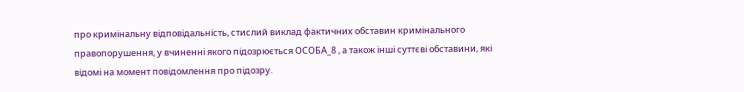про кримінальну відповідальність, стислий виклад фактичних обставин кримінального правопорушення, у вчиненні якого підозрюється ОСОБА_8 , а також інші суттєві обставини, які відомі на момент повідомлення про підозру.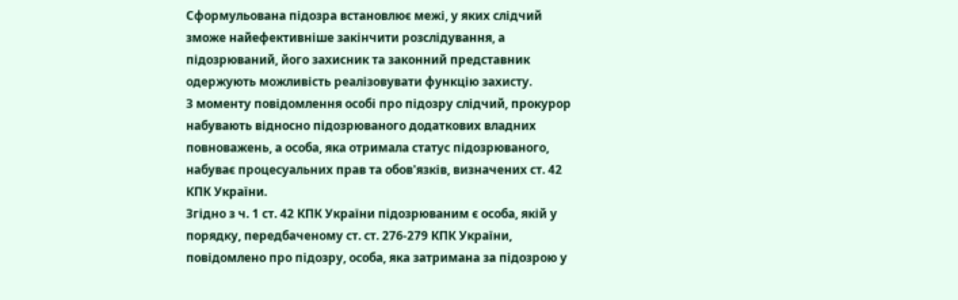Сформульована підозра встановлює межі, у яких слідчий зможе найефективніше закінчити розслідування, а підозрюваний, його захисник та законний представник одержують можливість реалізовувати функцію захисту.
З моменту повідомлення особі про підозру слідчий, прокурор набувають відносно підозрюваного додаткових владних повноважень, а особа, яка отримала статус підозрюваного, набуває процесуальних прав та обов'язків, визначених ст. 42 КПК України.
Згідно з ч. 1 ст. 42 КПК України підозрюваним є особа, якій у порядку, передбаченому ст. ст. 276-279 КПК України, повідомлено про підозру, особа, яка затримана за підозрою у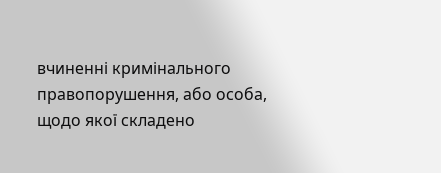вчиненні кримінального правопорушення, або особа, щодо якої складено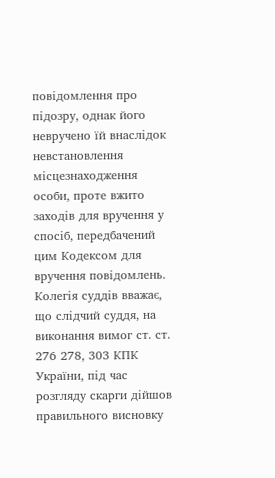повідомлення про підозру, однак його невручено їй внаслідок невстановлення місцезнаходження особи, проте вжито заходів для вручення у спосіб, передбачений цим Кодексом для вручення повідомлень.
Колегія суддів вважає, що слідчий суддя, на виконання вимог ст. ст. 276 278, 303 КПК України, під час розгляду скарги дійшов правильного висновку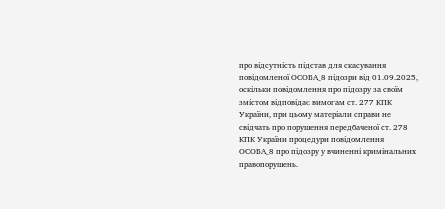про відсутність підстав для скасування повідомленої ОСОБА_8 підозри від 01.09.2025, оскільки повідомлення про підозру за своїм змістом відповідає вимогам ст. 277 КПК України, при цьому матеріали справи не свідчать про порушення передбаченої ст. 278 КПК України процедури повідомлення ОСОБА_8 про підозру у вчиненні кримінальних правопорушень.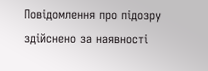Повідомлення про підозру здійснено за наявності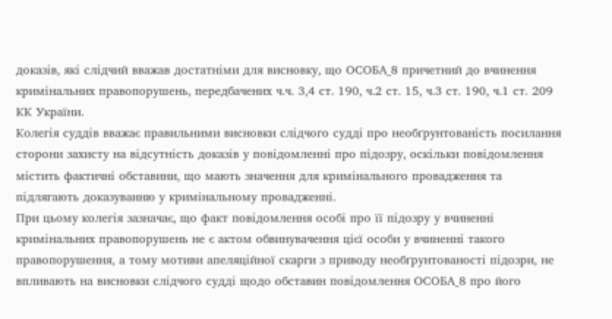доказів, які слідчий вважав достатніми для висновку, що ОСОБА_8 причетний до вчинення кримінальних правопорушень, передбачених ч.ч. 3,4 ст. 190, ч.2 ст. 15, ч.3 ст. 190, ч.1 ст. 209 КК України.
Колегія суддів вважає правильними висновки слідчого судді про необґрунтованість посилання сторони захисту на відсутність доказів у повідомленні про підозру, оскільки повідомлення містить фактичні обставини, що мають значення для кримінального провадження та підлягають доказуванню у кримінальному провадженні.
При цьому колегія зазначає, що факт повідомлення особі про її підозру у вчиненні кримінальних правопорушень не є актом обвинувачення цієї особи у вчиненні такого правопорушення, а тому мотиви апеляційної скарги з приводу необґрунтованості підозри, не впливають на висновки слідчого судді щодо обставин повідомлення ОСОБА_8 про його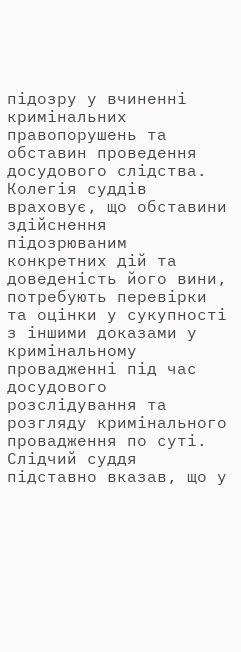підозру у вчиненні кримінальних правопорушень та обставин проведення досудового слідства.
Колегія суддів враховує, що обставини здійснення підозрюваним конкретних дій та доведеність його вини, потребують перевірки та оцінки у сукупності з іншими доказами у кримінальному провадженні під час досудового розслідування та розгляду кримінального провадження по суті.
Слідчий суддя підставно вказав, що у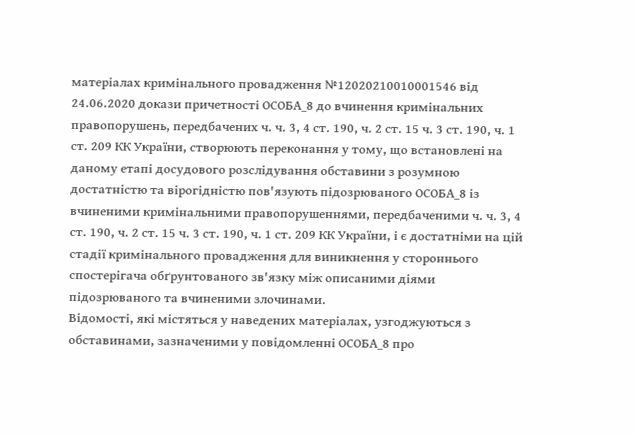матеріалах кримінального провадження №12020210010001546 від 24.06.2020 докази причетності ОСОБА_8 до вчинення кримінальних правопорушень, передбачених ч. ч. 3, 4 ст. 190, ч. 2 ст. 15 ч. 3 ст. 190, ч. 1 ст. 209 КК України, створюють переконання у тому, що встановлені на даному етапі досудового розслідування обставини з розумною достатністю та вірогідністю пов'язують підозрюваного ОСОБА_8 із вчиненими кримінальними правопорушеннями, передбаченими ч. ч. 3, 4 ст. 190, ч. 2 ст. 15 ч. 3 ст. 190, ч. 1 ст. 209 КК України, і є достатніми на цій стадії кримінального провадження для виникнення у стороннього спостерігача обґрунтованого зв'язку між описаними діями підозрюваного та вчиненими злочинами.
Відомості, які містяться у наведених матеріалах, узгоджуються з обставинами, зазначеними у повідомленні ОСОБА_8 про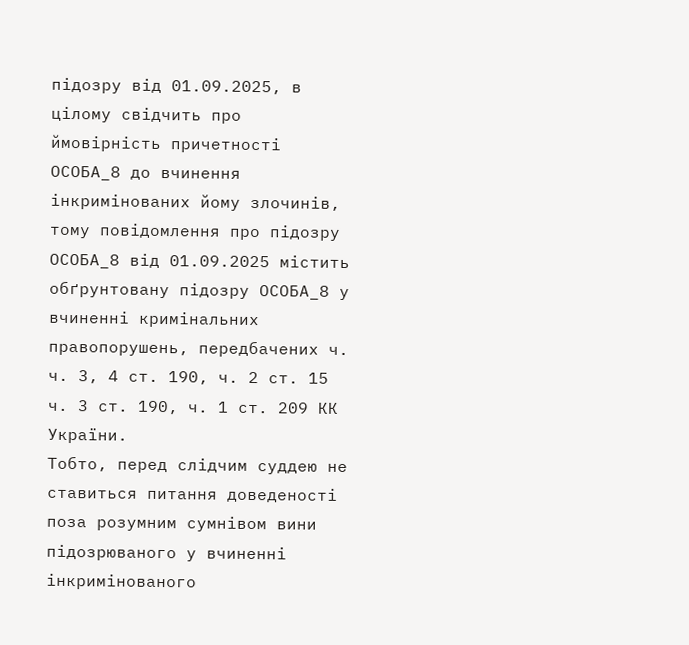підозру від 01.09.2025, в цілому свідчить про ймовірність причетності ОСОБА_8 до вчинення інкримінованих йому злочинів, тому повідомлення про підозру ОСОБА_8 від 01.09.2025 містить обґрунтовану підозру ОСОБА_8 у вчиненні кримінальних правопорушень, передбачених ч. ч. 3, 4 ст. 190, ч. 2 ст. 15 ч. 3 ст. 190, ч. 1 ст. 209 КК України.
Тобто, перед слідчим суддею не ставиться питання доведеності поза розумним сумнівом вини підозрюваного у вчиненні інкримінованого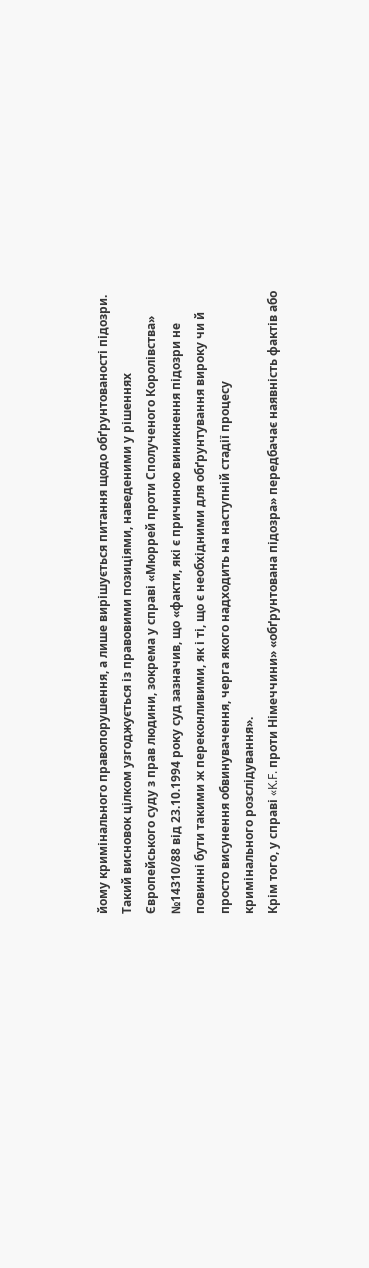йому кримінального правопорушення, а лише вирішується питання щодо обґрунтованості підозри.
Такий висновок цілком узгоджується із правовими позиціями, наведеними у рішеннях Європейського суду з прав людини, зокрема у справі «Мюррей проти Сполученого Королівства» №14310/88 від 23.10.1994 року суд зазначив, що «факти, які є причиною виникнення підозри не повинні бути такими ж переконливими, як і ті, що є необхідними для обґрунтування вироку чи й просто висунення обвинувачення, черга якого надходить на наступній стадії процесу кримінального розслідування».
Крім того, у справі «K.F. проти Німеччини» «обґрунтована підозра» передбачає наявність фактів або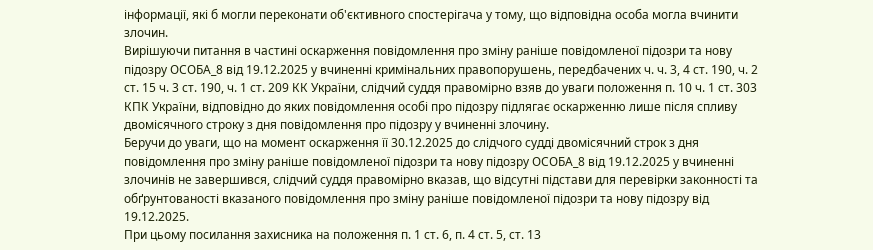інформації, які б могли переконати об'єктивного спостерігача у тому, що відповідна особа могла вчинити злочин.
Вирішуючи питання в частині оскарження повідомлення про зміну раніше повідомленої підозри та нову підозру ОСОБА_8 від 19.12.2025 у вчиненні кримінальних правопорушень, передбачених ч. ч. 3, 4 ст. 190, ч. 2 ст. 15 ч. 3 ст. 190, ч. 1 ст. 209 КК України, слідчий суддя правомірно взяв до уваги положення п. 10 ч. 1 ст. 303 КПК України, відповідно до яких повідомлення особі про підозру підлягає оскарженню лише після спливу двомісячного строку з дня повідомлення про підозру у вчиненні злочину.
Беручи до уваги, що на момент оскарження її 30.12.2025 до слідчого судді двомісячний строк з дня повідомлення про зміну раніше повідомленої підозри та нову підозру ОСОБА_8 від 19.12.2025 у вчиненні злочинів не завершився, слідчий суддя правомірно вказав, що відсутні підстави для перевірки законності та обґрунтованості вказаного повідомлення про зміну раніше повідомленої підозри та нову підозру від 19.12.2025.
При цьому посилання захисника на положення п. 1 ст. 6, п. 4 ст. 5, ст. 13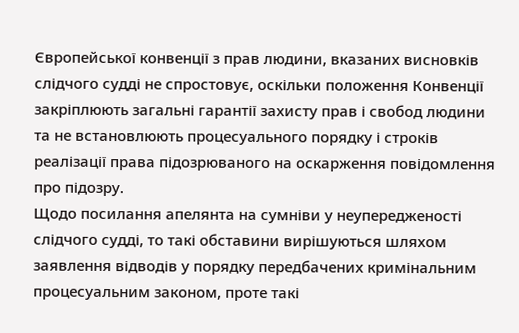Європейської конвенції з прав людини, вказаних висновків слідчого судді не спростовує, оскільки положення Конвенції закріплюють загальні гарантії захисту прав і свобод людини та не встановлюють процесуального порядку і строків реалізації права підозрюваного на оскарження повідомлення про підозру.
Щодо посилання апелянта на сумніви у неупередженості слідчого судді, то такі обставини вирішуються шляхом заявлення відводів у порядку передбачених кримінальним процесуальним законом, проте такі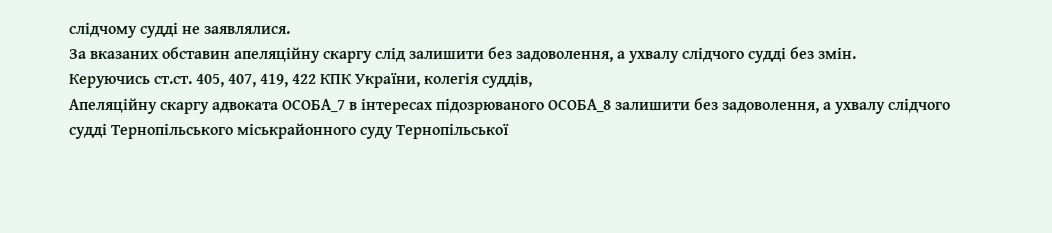слідчому судді не заявлялися.
За вказаних обставин апеляційну скаргу слід залишити без задоволення, а ухвалу слідчого судді без змін.
Керуючись ст.ст. 405, 407, 419, 422 КПК України, колегія суддів,
Апеляційну скаргу адвоката ОСОБА_7 в інтересах підозрюваного ОСОБА_8 залишити без задоволення, а ухвалу слідчого судді Тернопільського міськрайонного суду Тернопільської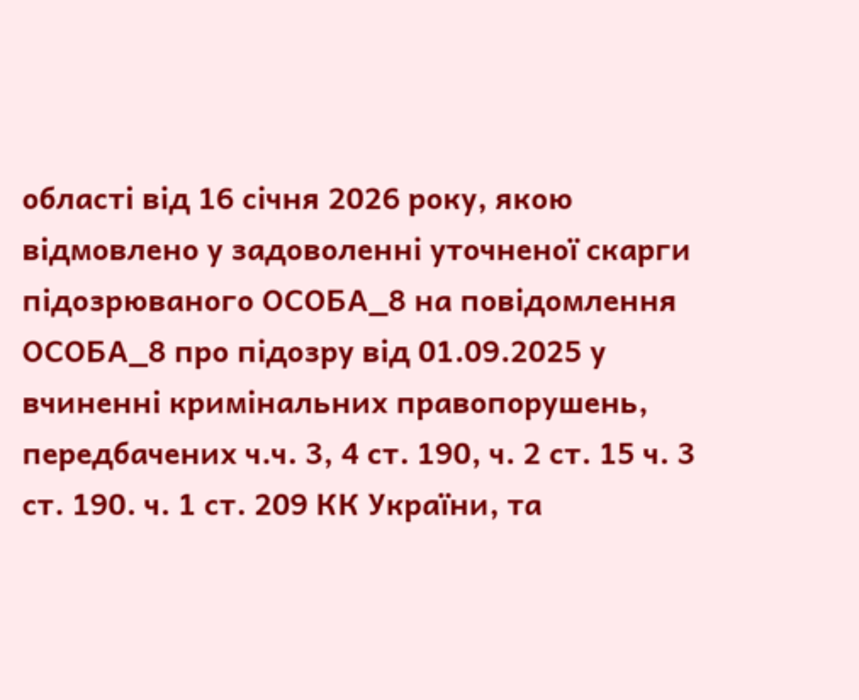області від 16 січня 2026 року, якою відмовлено у задоволенні уточненої скарги підозрюваного ОСОБА_8 на повідомлення ОСОБА_8 про підозру від 01.09.2025 у вчиненні кримінальних правопорушень, передбачених ч.ч. 3, 4 ст. 190, ч. 2 ст. 15 ч. 3 ст. 190. ч. 1 ст. 209 КК України, та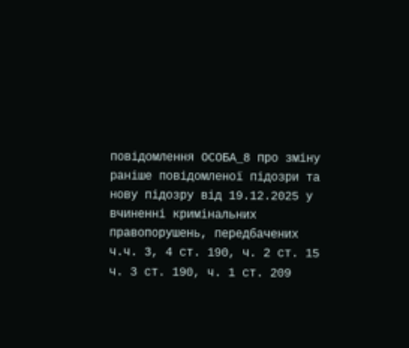повідомлення ОСОБА_8 про зміну раніше повідомленої підозри та нову підозру від 19.12.2025 у вчиненні кримінальних правопорушень, передбачених ч.ч. 3, 4 ст. 190, ч. 2 ст. 15 ч. 3 ст. 190, ч. 1 ст. 209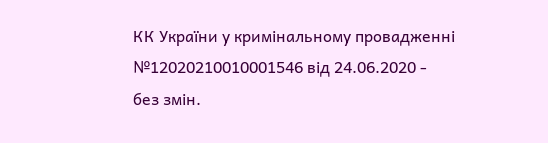КК України у кримінальному провадженні №12020210010001546 від 24.06.2020 - без змін.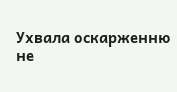Ухвала оскарженню не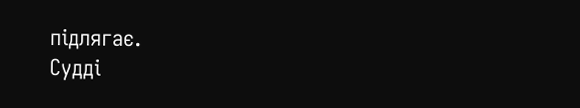підлягає.
Судді